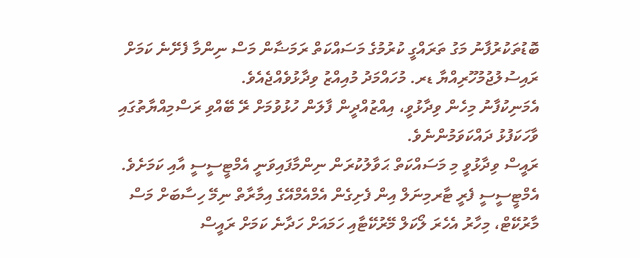ބޮޑުތަކުރުފާނު މަގު ތަރައްގީ ކުރުމުގެ މަސައްކަތް ރަމަޟާން މަސް ނިންމާ ފެށޭނެ ކަމަށް ރައިސުލުޖުމުހޫރިއްޔާ ޑރ. މުހައްމަދު މުއިއްޒު ވިދާޅުވެއްޖެއެވެ.
އެމަނިކުފާނު މިހެން ވިދާޅުވީ، އިއްޒުއްދީން ފާލަން ހުޅުވުމަށް ރޭ ބޭއްވި ރަސްމިއްޔާތުގައި ވާހަކަފުޅު ދައްކަވަމުންނެވެ.
ރައީސް ވިދާޅުވީ މި މަސައްކަތް ޙަވާލުކުރަން ނިންމާފައިވަނީ އެމްޓީސީސީ އާއި ކަމަށެވެ.
އެމްޓީސީސީ ފެރީ ޓާރމިނަލް އިން ފެށިގެން އެމްއެމްއޭގެ އިމާރާތް ނިމޭ ހިސާބަށް މަސް މާރުކޭޓް، މިހާރު އެހެރަ ލޯކަލް މޭރުކޭޓާއި ހަމައަށް ހަދާނެ ކަމަށް ރައީސް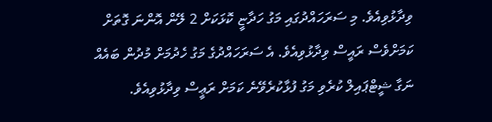ވިދާޅުވިއެވެ. މި ސަރަހައްދުގައި މަގު ހަދާޏީ ކޮޅަކަށް 2 ލޭން އޮންނަ ގޮތަށް ކަމަށްވެސް ރައީސް ވިދާޅުވިއެވެ. އެ ސަރަހައްދުގެ މަގު ހެދުމަށް މުދުން ބައެއް ނަގާ ޝީޓްޕައިލް ކުރެވި މަގު ފުޅާކުރެވޭނެ ކަމަށް ރަޢީސް ވިދާޅުވިއެވެ.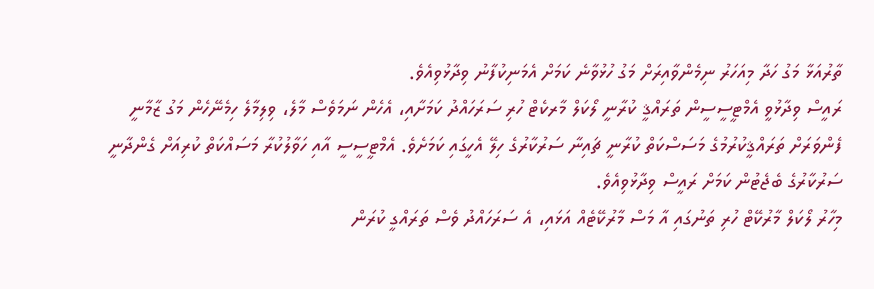ތާރުއަޅާ މަގު ހަދާ މިއަހަރު ނިމެންވާއިރަށް މަގު ހުޅުވާނެ ކަމަށް އެމަނިކުފާނު ވިދާޅުވިއެވެ.
ރައީސް ވިދާޅުވީ އެމްޓީސީސީން ތަރައްޤީ ކުރާނީ ލޯކަލް މާރކެޓް ހުރި ސަރަހައްދު ކަމަށާއި، އެހެން ނަމަވެސް މާލެ، ވިލިމާލެ ހިމެނޭހެން މަގު ޒާމާނީ ފެންވަރަށް ތަރައްޤީކުރުމުގެ މަސަސްކަތް ކުރާނީ ޗައިނާ ސަރުކާރުގެ ހިލޭ އެހީގައި ކަމަށެވެ. އެމްޓީސީސީ އާއި ހަވާލުކުރާ މަސައްކަތް ކުރިއަށް ގެންދާނީ ސަރުކާރުގެ ބެޖެޓުން ކަމަށް ރައީސް ވިދާޅުވިއެވެ.
މިހާރު ލޯކަލް މާރުކޭޓް ހުރި ތަނުގައި އާ މަސް މާރުކޭޓެއް އަޅައި، އެ ސަރަހައްދު ވެސް ތަރައްގީ ކުރަން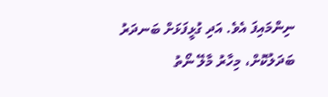ނިންމައިފަ އެވެ. އަދި ގުޅީފަޅަށް ބަނދަރު ބަދަލުކޮށް، މިހާރު މާލޭ ނޯތު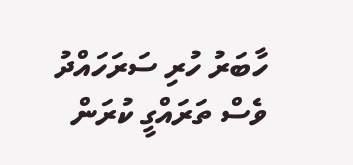ހާބަރު ހުރި ސަރަހައްދު ވެސް ތަރައްގީ ކުރަން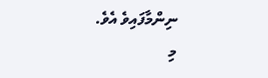ނިންމާފައިވެ އެވެ.
މި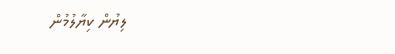ލިޔުން ކިޔާލުމުން